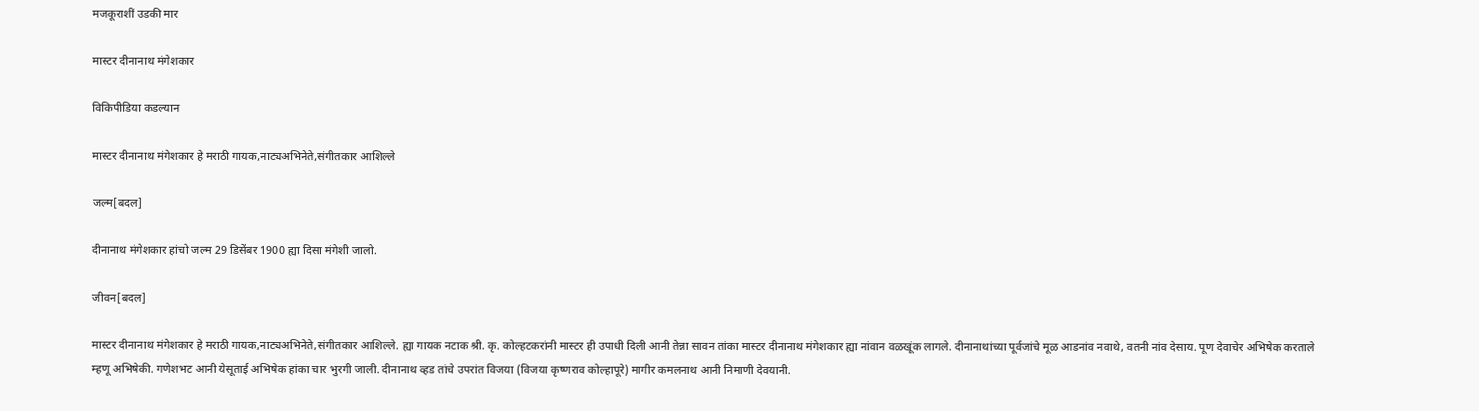मजकूराशीं उडकी मार

मास्टर दीनानाथ मंगेशकार

विकिपीडिया कडल्यान

मास्टर दीनानाथ मंगेशकार हे मराठी गायक,नाट्यअभिनेते,संगीतकार आशिल्ले

जल्म[बदल]

दीनानाथ मंगेशकार हांचो जल्म 29 डिसेंबर 1900 ह्या दिसा मंगेशी जालो.

जीवन[बदल]

मास्टर दीनानाथ मंगेशकार हे मराठी गायक,नाट्यअभिनेते,संगीतकार आशिल्ले. ह्या गायक नटाक श्री. कृ. कोल्हटकरांनी मास्टर ही उपाधी दिली आनी तेन्ना सावन तांका मास्टर दीनानाथ मंगेशकार ह्या नांवान वळखूंक लागले. दीनानाथांच्या पूर्वजांचे मूळ आडनांव नवाथे, वतनी नांव देसाय. पूण देवाचेर अभिषेक करताले म्हणू अभिषेकी. गणेशभट आनी येसूताई अभिषेक हांका चार भुरगी जाली. दीनानाथ व्हड तांचे उपरांत विजया (विजया कृष्णराव कोल्हापूरे) मागीर कमलनाथ आनी निमाणी देवयानी.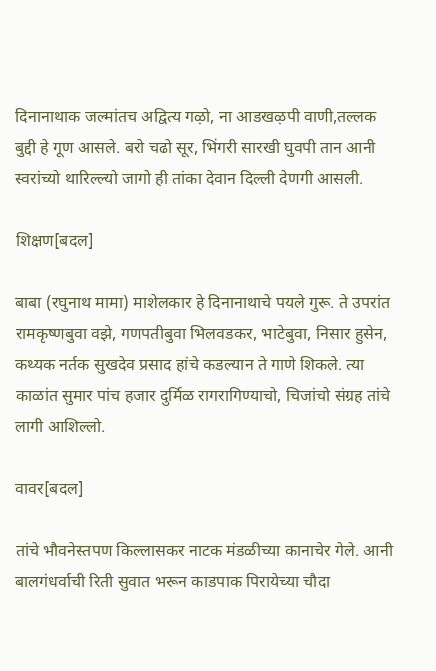दिनानाथाक जल्मांतच अद्वित्य गऴो, ना आडखऴपी वाणी,तल्लक बुद्दी हे गूण आसले. बरो चढो सूर, भिंगरी सारखी घुवपी तान आनी स्वरांच्यो थारिल्ल्यो जागो ही तांका देवान दिल्ली देणगी आसली.

शिक्षण[बदल]

बाबा (रघुनाथ मामा) माशेलकार हे दिनानाथाचे पयले गुरू. ते उपरांत रामकृष्णबुवा वझे, गणपतीबुवा भिलवडकर, भाटेबुवा, निसार हुसेन, कथ्यक नर्तक सुखदेव प्रसाद हांचे कडल्यान ते गाणे शिकले. त्या काळांत सुमार पांच हजार दुर्मिळ रागरागिण्याचो, चिजांचो संग्रह तांचे लागी आशिल्लो.

वावर[बदल]

तांचे भौवनेस्तपण किल्लासकर नाटक मंडळीच्या कानाचेर गेले. आनी बालगंधर्वाची रिती सुवात भरून काडपाक पिरायेच्या चौदा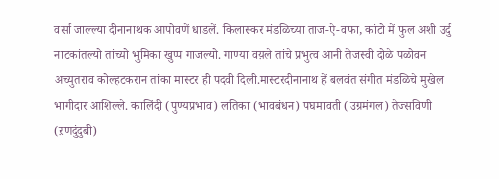वर्सा जाल्ल्या दीनानाथक आपोवणें धाडलें. किलास्कर मंडळिच्या ताज-ऐ-वफा, कांटो में फुल अशी उर्दु नाटकांतल्यो तांच्यो भुमिका खुप्प गाजल्यो. गाण्या वय़ले तांचे प्रभुत्व आनी तेजस्वी दोळे पळोवन अच्युतराव कोल्हटकरान तांका मास्टर ही पदवी दिली.मास्टरदीनानाथ हें बलवंत संगीत मंडळिचे मुखेल भागीदार आशिल्ले. कालिंदी (पुण्यप्रभाव) लतिका (भावबंधन) पघमावती (उग्रमंगल) तेज्सविणी (ऱणदुंदुबी)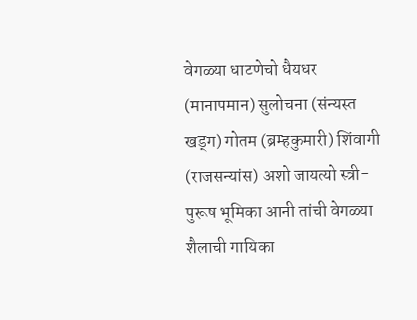वेगळ्या धाटणेचो धैयधर (मानापमान) सुलोचना (संन्यस्त खड्ग) गोतम (ब्रम्हकुमारी) शिंवागी (राजसन्यांस) अशो जायत्यो स्त्री-पुरूष भूमिका आनी तांची वेगळ्या शैलाची गायिका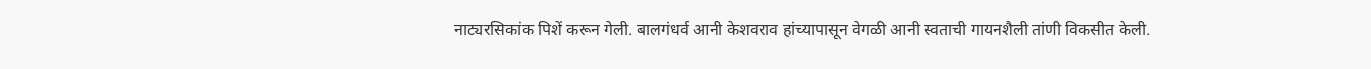नाट्यरसिकांक पिशें करून गेली. बालगंधर्व आनी केशवराव हांच्यापासून वेगळी आनी स्वताची गायनशैली तांणी विकसीत केली.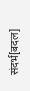संदर्भ[बदल]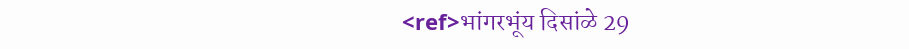<ref>भांगरभूंय दिसांळे 29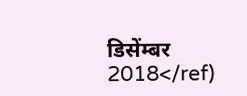डिसेंम्बर 2018</ref)